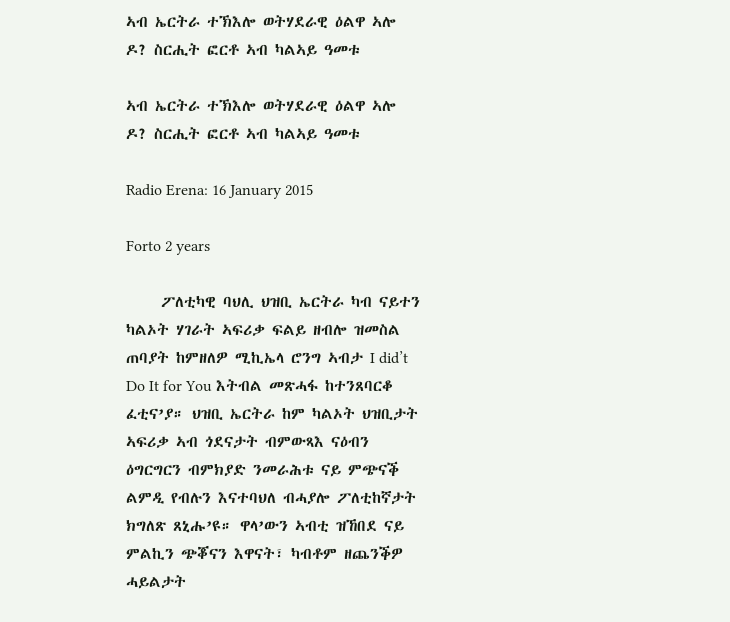ኣብ ኤርትራ ተኽእሎ ወትሃደራዊ ዕልዋ ኣሎ ዶ? ስርሒት ፎርቶ ኣብ ካልኣይ ዓመቱ

ኣብ ኤርትራ ተኽእሎ ወትሃደራዊ ዕልዋ ኣሎ ዶ? ስርሒት ፎርቶ ኣብ ካልኣይ ዓመቱ

Radio Erena: 16 January 2015

Forto 2 years

     ፖለቲካዊ ባህሊ ህዝቢ ኤርትራ ካብ ናይተን ካልኦት ሃገራት ኣፍሪቃ ፍልይ ዘብሎ ዝመስል ጠባያት ከምዘለዎ ሚኪኤላ ሮንግ ኣብታ I did’t Do It for You እትብል መጽሓፋ ከተንጸባርቆ ፈቲና’ያ። ህዝቢ ኤርትራ ከም ካልኦት ህዝቢታት ኣፍሪቃ ኣብ ጎደናታት ብምውጻእ ናዕብን ዕግርግርን ብምክያድ ንመራሕቱ ናይ ምጭናቕ ልምዲ የብሉን እናተባህለ ብሓያሎ ፖለቲከኛታት ክግለጽ ጸኒሑ’ዩ። ዋላ’ውን ኣብቲ ዝኸበደ ናይ ምልኪን ጭቖናን እዋናት፣ ካብቶም ዘጨንቕዎ ሓይልታት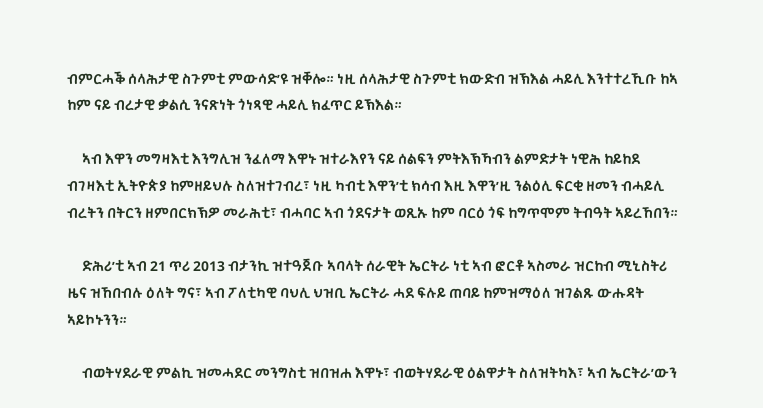ብምርሓቕ ሰላሕታዊ ስጉምቲ ምውሳድ’ዩ ዝቐሎ። ነዚ ሰላሕታዊ ስጉምቲ ክውድብ ዝኽእል ሓይሊ እንተተረኺቡ ከኣ ከም ናይ ብረታዊ ቃልሲ ንናጽነት ጎነጻዊ ሓይሊ ክፈጥር ይኽእል።

     ኣብ እዋን መግዛእቲ እንግሊዝ ንፈለማ እዋኑ ዝተራእየን ናይ ሰልፍን ምትእኽኻብን ልምድታት ነዊሕ ከይከደ ብገዛእቲ ኢትዮጵያ ከምዘይህሉ ስለዝተገብረ፣ ነዚ ካብቲ እዋን’ቲ ክሳብ እዚ እዋን’ዚ ንልዕሊ ፍርቂ ዘመን ብሓይሊ ብረትን በትርን ዘምበርክኽዎ መራሕቲ፣ ብሓባር ኣብ ጎደናታት ወጺኡ ከም ባርዕ ጎፍ ከግጥሞም ትብዓት ኣይረኸበን።

     ድሕሪ’ቲ ኣብ 21 ጥሪ 2013 ብታንኪ ዝተዓጀቡ ኣባላት ሰራዊት ኤርትራ ነቲ ኣብ ፎርቶ ኣስመራ ዝርከብ ሚኒስትሪ ዜና ዝኸበብሉ ዕለት ግና፣ ኣብ ፖለቲካዊ ባህሊ ህዝቢ ኤርትራ ሓደ ፍሉይ ጠባይ ከምዝማዕለ ዝገልጹ ውሑዳት ኣይኮኑንን።

     ብወትሃደራዊ ምልኪ ዝመሓደር መንግስቲ ዝበዝሐ እዋኑ፣ ብወትሃደራዊ ዕልዋታት ስለዝትካእ፣ ኣብ ኤርትራ’ውን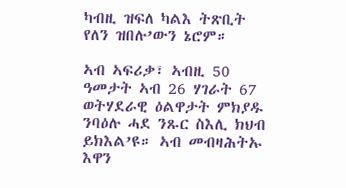ካብዚ ዝፍለ ካልእ ትጽቢት የለን ዝበሉ’ውን ኔሮም።

ኣብ ኣፍሪቃ፣ ኣብዚ 50 ዓመታት ኣብ 26 ሃገራት 67 ወትሃደራዊ ዕልዋታት ምክያዱ ንባዕሉ ሓደ ንጹር ስእሊ ክህብ ይክእል’ዩ። ኣብ መብዛሕትኡ እዋን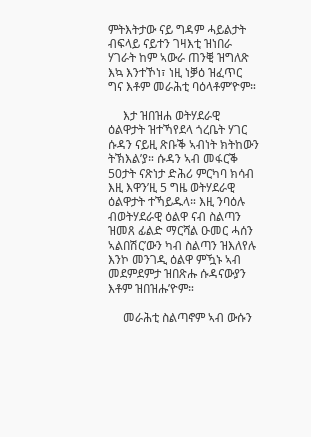ምትእትታው ናይ ግዳም ሓይልታት ብፍላይ ናይተን ገዛእቲ ዝነበራ ሃገራት ከም ኣውራ ጠንቒ ዝግለጽ እኳ እንተኾነ፣ ነዚ ነቓዕ ዝፈጥር ግና እቶም መራሕቲ ባዕላቶም’ዮም።

     እታ ዝበዝሐ ወትሃደራዊ ዕልዋታት ዝተኻየደላ ጎረቤት ሃገር ሱዳን ናይዚ ጽቡቕ ኣብነት ክትከውን ትኽእል’ያ። ሱዳን ኣብ መፋርቕ 50ታት ናጽነታ ድሕሪ ምርካባ ክሳብ እዚ እዋን’ዚ 5 ግዜ ወትሃደራዊ ዕልዋታት ተኻይዱላ። እዚ ንባዕሉ ብወትሃደራዊ ዕልዋ ናብ ስልጣን ዝመጸ ፊልድ ማርሻል ዑመር ሓሰን ኣልበሽር’ውን ካብ ስልጣን ዝእለየሉ እንኮ መንገዲ ዕልዋ ምዃኑ ኣብ መደምደምታ ዝበጽሑ ሱዳናውያን እቶም ዝበዝሑ’ዮም።

     መራሕቲ ስልጣኖም ኣብ ውሱን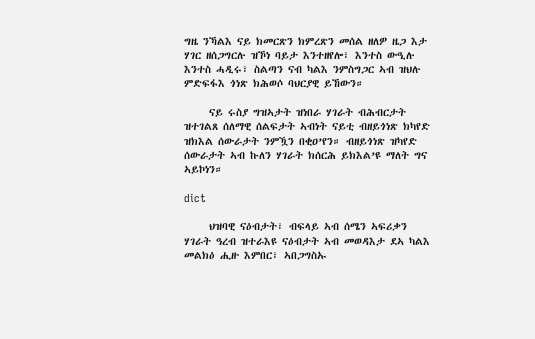ግዜ ንኻልእ ናይ ክመርጽን ክምረጽን መሰል ዘለዎ ዜጋ እታ ሃገር ዘሰጋግርሉ ዝኾነ ባይታ እንተዘየሎ፣ እንተስ ውዒሉ እንተስ ሓዲሩ፣ ስልጣን ናብ ካልእ ንምስግጋር ኣብ ዝህሉ ምድፍፋእ ጎነጽ ክሕወሶ ባህርያዊ ይኸውን።

     ናይ ሩስያ ግዝኣታት ዝነበራ ሃገራት ብሕብርታት ዝተገልጸ ሰለማዊ ሰልፍታት ኣብነት ናይቲ ብዘይጎነጽ ክካየድ ዝክእል ሰውራታት ንምዃን በቂዐ’የን። ብዘይጎነጽ ዝካየድ ሰውራታት ኣብ ኩለን ሃገራት ክሰርሕ ይክእል’ዩ ማለት ግና ኣይኮነን።

dict

     ህዝባዊ ናዕብታት፣ ብፍላይ ኣብ ሰሜን ኣፍሪቃን ሃገራት ዓረብ ዝተራእዩ ናዕብታት ኣብ መወዳእታ ደኣ ካልእ መልክዕ ሒዙ እምበር፣ ኣበጋግስኡ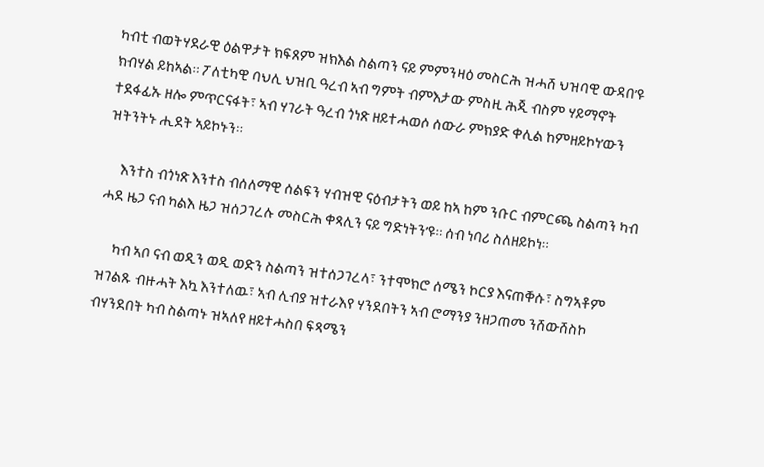ካብቲ ብወትሃደራዊ ዕልዋታት ክፍጸም ዝክእል ስልጣን ናይ ምምንዛዕ መስርሕ ዝሓሸ ህዝባዊ ውዳበ’ዩ ክብሃል ይከኣል። ፖለቲካዊ ባህሊ ህዝቢ ዓረብ ኣብ ግምት ብምእታው ምስዚ ሕጂ ብስም ሃይማኖት ተደፋፊኡ ዘሎ ምጥርናፋት፣ ኣብ ሃገራት ዓረብ ጎነጽ ዘይተሓወሶ ሰውራ ምክያድ ቀሊል ከምዘይኮነ’ውን ዝትንትኑ ሒደት ኣይኮኑን።

     እንተስ ብጎነጽ እንተስ ብሰለማዊ ሰልፍን ሃብዝዊ ናዕብታትን ወይ ከኣ ከም ንቡር ብምርጫ ስልጣን ካብ ሓደ ዜጋ ናብ ካልእ ዜጋ ዝሰጋገረሉ መስርሕ ቀጻሊን ናይ ግድነትን’ዩ። ሰብ ነባሪ ስለዘይኮነ።

     ካብ ኣቦ ናብ ወዲን ወዲ ወድን ስልጣን ዝተሰጋገረላ፣ ንተሞክሮ ሰሜን ኮርያ እናጠቐሱ፣ ስግኣቶም ዝገልጹ ብዙሓት እኳ እንተለዉ፣ ኣብ ሊብያ ዝተራእየ ሃንደበትን ኣብ ሮማንያ ንዘጋጠመ ንሸውሸስኮ ብሃንደበት ካብ ስልጣኑ ዝኣለየ ዘይተሓስበ ፍጻሜን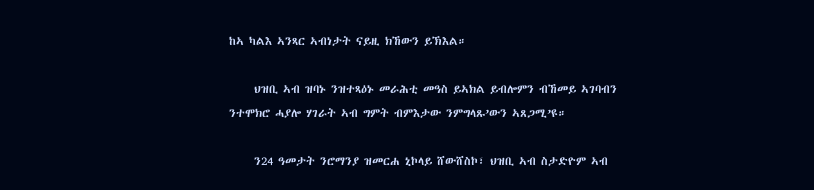ከኣ ካልእ ኣንጻር ኣብነታት ናይዚ ክኸውን ይኽእል።

     ህዝቢ ኣብ ዝባኑ ንዝተጻዕኑ መራሕቲ መዓስ ይኣክል ይብሎምን ብኸመይ ኣገባብን ንተሞክሮ ሓያሎ ሃገራት ኣብ ግምት ብምእታው ንምግላጹ’ውን ኣጸጋሚ’ዩ።

     ን24 ዓመታት ንሮማንያ ዝመርሐ ኒኮላይ ሸውሸስኮ፣ ህዝቢ ኣብ ስታድዮም ኣብ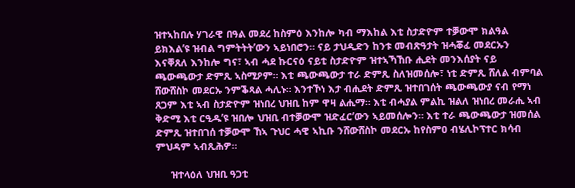ዝተኣከበሉ ሃገራዊ በዓል መደረ ከስምዕ እንከሎ ካብ ማእከል እቲ ስታድዮም ተቓውሞ ክልዓል ይክእል’ዩ ዝብል ግምትትት’ውን ኣይነበሮን። ናይ ታህዲድን ከንቱ መብጽዓታት ዝሓቖፈ መደርኡን እናቐጸለ እንከሎ ግና፣ ኣብ ሓደ ኩርናዕ ናይቲ ስታድዮም ዝተኣኻኸቡ ሒደት መንእሰያት ናይ ጫውጫውታ ድምጺ ኣስሚዖም። እቲ ጫውጫውታ ተራ ድምጺ ስለዝመሰሎ፣ ነቲ ድምጺ ሸለል ብምባል ሸውሸስኮ መደርኡ ንምቕጻል ሓሊኑ። እንተኾነ እታ ብሒደት ድምጺ ዝተበገሰት ጫውጫውያ ናብ የማነ ጸጋም እቲ ኣብ ስታድዮም ዝነበረ ህዝቢ ከም ዋዛ ልሒማ። እቲ ብሓያል ምልኪ ዝልለ ዝነበረ መራሒ ኣብ ቅድሚ እቲ ርዒዱ’ዩ ዝበሎ ህዝቢ ብተቓውሞ ዝድፈር’ውን ኣይመሰሎን። እቲ ተራ ጫውጫውታ ዝመሰል ድምጺ ዝተበገሰ ተቓውሞ ኸኣ ጉህር ሓዊ ኣኪቡ ንሸውሸስኮ መደርኡ ከየስምዐ ብሄሊኮፕተር ክሳብ ምህዳም ኣብጺሕዎ።

     ዝተላዕለ ህዝቢ ዓጋቲ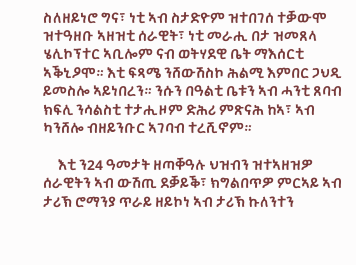ስለዘይነሮ ግና፣ ነቲ ኣብ ስታድዮም ዝተበገሰ ተቓውሞ ዝተዓዘቡ ኣዘዝቲ ሰራዊት፣ ነቲ መራሒ በታ ዝመጸላ ሄሊኮፕተር ኣቢሎም ናብ ወትሃደዊ ቤት ማእሰርቲ ኣቕኒዖሞ። እቲ ፍጻሜ ንሸውሽስኮ ሕልሚ እምበር ጋህዲ ይመስሎ ኣይነበረን። ንሱን በዓልቲ ቤቱን ኣብ ሓንቲ ጸባብ ክፍሊ ንሳልስቲ ተታሒዞም ድሕሪ ምጽናሕ ከኣ፣ ኣብ ካንሸሎ ብዘይንቡር ኣገባብ ተረሺኖም።

     እቲ ን24 ዓመታት ዘጣቐዓሉ ህዝብን ዝተኣዘዝዎ ሰራዊትን ኣብ ውሽጢ ደቓይቕ፣ ክግልበጥዎ ምርኣይ ኣብ ታሪኽ ሮማንያ ጥራይ ዘይኮነ ኣብ ታሪኽ ኩለንተን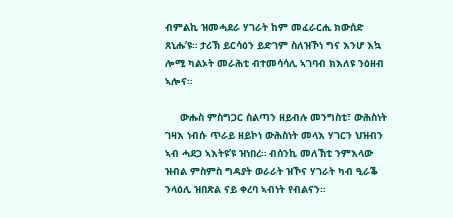ብምልኪ ዝመሓደራ ሃገራት ከም መፈራርሒ ክውሰድ ጸኒሑ’ዩ። ታሪኽ ይርሳዕን ይድገም ስለዝኾነ ግና እንሆ እኳ ሎሚ ካልኦት መራሕቲ ብተመሳሳሊ ኣገባብ ክእለዩ ንዕዘብ ኣሎና።

     ውሑስ ምስግጋር ስልጣን ዘይብሉ መንግስቲ፣ ውሕስነት ገዛእ ነብሱ ጥራይ ዘይኮነ ውሕስነት መላእ ሃገርን ህዝብን ኣብ ሓደጋ ኣእትዩ’ዩ ዝነበረ። ብሰንኪ መለኽቲ ንምእላው ዝብል ምስምስ ግዳያት ወራራት ዝኾና ሃገራት ካብ ዒራቕ ንላዕሊ ዝበጽል ናይ ቀረባ ኣብነት የብልናን።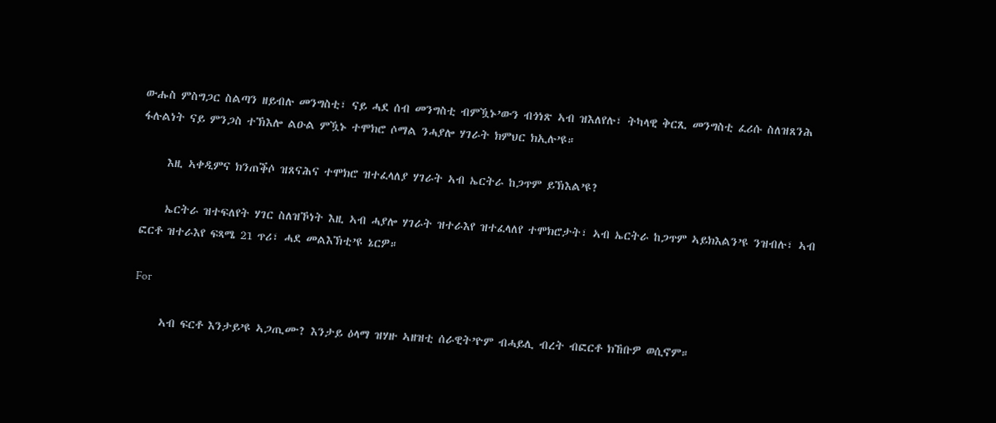ውሑስ ምስግጋር ስልጣን ዘይብሉ መንግስቲ፣ ናይ ሓደ ሰብ መንግስቲ ብምዃኑ’ውን ብጎነጽ ኣብ ዝእለየሉ፣ ትካላዊ ቅርጺ መንግስቲ ፈሪሱ ስለዝጸንሕ ፋሉልነት ናይ ምንጋስ ተኽእሎ ልዑል ምዃኑ ተሞክሮ ሶማል ንሓያሎ ሃገራት ክምህር ክኢሉ’ዩ።

     እዚ ኣቀዲምና ክንጠቕሶ ዝጸናሕና ተሞክሮ ዝተፈላለያ ሃገራት ኣብ ኤርትራ ከጋጥም ይኽእል’ዩ?

     ኤርትራ ዝተፍለየት ሃገር ስለዝኾነት እዚ ኣብ ሓያሎ ሃገራት ዝተራእየ ዝተፈላለየ ተሞክሮታት፣ ኣብ ኤርትራ ከጋጥም ኣይክእልን’ዩ ንዝብሉ፣ ኣብ ፎርቶ ዝተራእየ ፍጻሜ 21 ጥሪ፣ ሓደ መልእኽቲ’ዩ ኔርዎ።

For

     ኣብ ፍርቶ እንታይ’ዩ ኣጋጢሙ? እንታይ ዕላማ ዝሃዙ ኣዘዝቲ ሰራዊት’ዮም ብሓይሊ ብረት ብፎርቶ ክኸቡዎ ወሲኖም።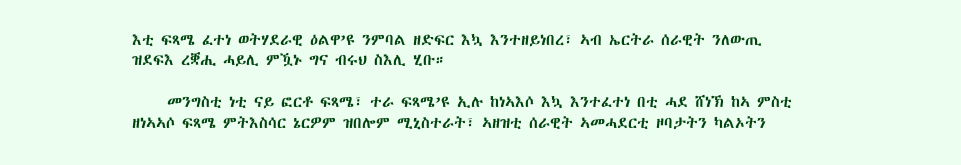እቲ ፍጻሜ ፈተነ ወትሃደራዊ ዕልዋ’ዩ ንምባል ዘድፍር እኳ እንተዘይነበረ፣ ኣብ ኤርትራ ሰራዊት ንለውጢ ዝደፍእ ረቛሒ ሓይሊ ምዃኑ ግና ብሩህ ስእሊ ሂቡ።

     መንግስቲ ነቲ ናይ ፎርቶ ፍጻሜ፣ ተራ ፍጻሜ’ዩ ኢሉ ከነኣእሶ እኳ እንተፈተነ በቲ ሓደ ሸነኽ ከኣ ምስቲ ዘነኣኣሶ ፍጻሜ ምትእስሳር ኔርዎም ዝበሎም ሚኒስተራት፣ ኣዘዝቲ ሰራዊት ኣመሓደርቲ ዞባታትን ካልኦትን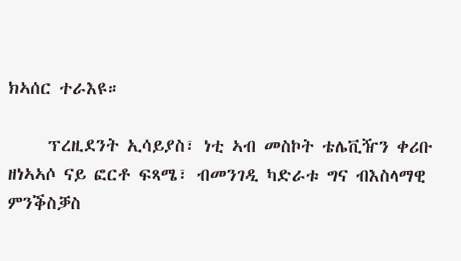ክኣሰር ተራእዩ።

     ፕረዚደንት ኢሳይያስ፣ ነቲ ኣብ መስኮት ቴሌቪዥን ቀሪቡ ዘነኣኣሶ ናይ ፎርቶ ፍጻሜ፣ ብመንገዲ ካድራቱ ግና ብእስላማዊ ምንቕስቓስ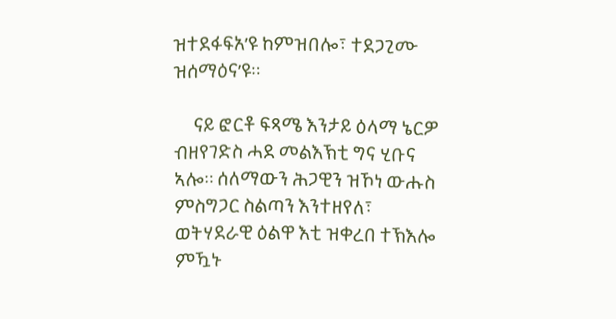ዝተደፋፍአ’ዩ ከምዝበሎ፣ ተደጋጊሙ ዝሰማዕና’ዩ።

     ናይ ፎርቶ ፍጻሜ እንታይ ዕላማ ኔርዎ ብዘየገድስ ሓደ መልእኽቲ ግና ሂቡና ኣሎ። ሰለማውን ሕጋዊን ዝኾነ ውሑስ ምስግጋር ስልጣን እንተዘየለ፣ ወትሃደራዊ ዕልዋ እቲ ዝቀረበ ተኽእሎ ምዃኑ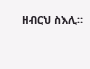ዘብርህ ስእሊ።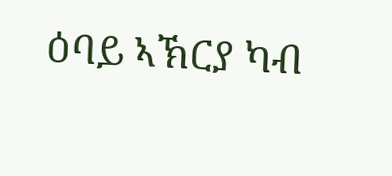ዕባይ ኣኽርያ ካብ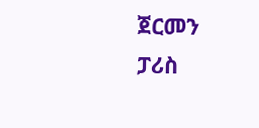ጀርመን
ፓሪስ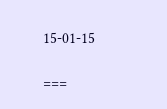15-01-15

===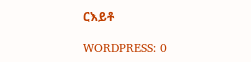ርእይቶ

WORDPRESS: 0